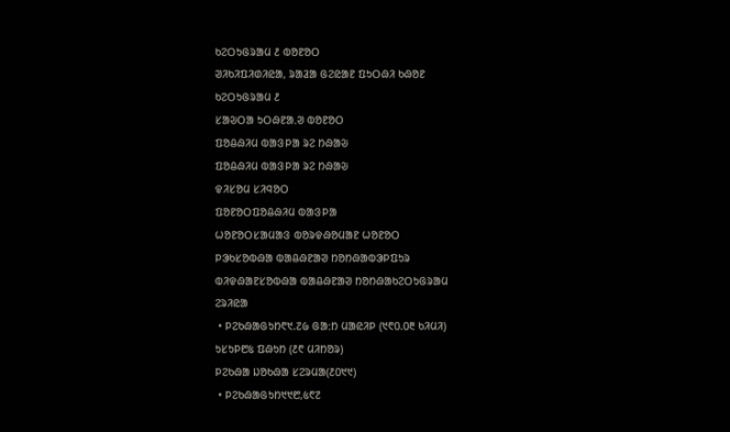ᱠᱮᱛᱩᱜᱨᱟᱢ ᱒ ᱵᱚᱱᱚᱛ
ᱣᱤᱠᱤᱯᱤᱰᱤᱭᱟ, ᱨᱟᱲᱟ ᱜᱮᱭᱟᱱ ᱯᱩᱛᱷᱤ ᱠᱷᱚᱱ
ᱠᱮᱛᱩᱜᱨᱟᱢ ᱒
ᱥᱟᱶᱛᱟ ᱩᱛᱷᱱᱟᱹᱣ ᱵᱚᱱᱚᱛ
ᱯᱚᱪᱷᱤᱢ ᱵᱟᱝᱞᱟ ᱨᱮ ᱴᱷᱟᱶ
ᱯᱚᱪᱷᱤᱢ ᱵᱟᱝᱞᱟ ᱨᱮ ᱴᱷᱟᱶ
ᱫᱤᱥᱚᱢ ᱥᱤᱧᱚᱛ
ᱯᱚᱱᱚᱛᱯᱚᱪᱷᱤᱢ ᱵᱟᱝᱞᱟ
ᱦᱚᱱᱚᱛᱥᱟᱢᱟᱝ ᱵᱚᱨᱫᱷᱚᱢᱟᱱ ᱦᱚᱱᱚᱛ
ᱞᱳᱠᱥᱚᱵᱷᱟ ᱵᱟᱪᱷᱱᱟᱣ ᱴᱚᱴᱷᱟᱵᱳᱞᱯᱩᱨ
ᱵᱤᱫᱷᱟᱱᱥᱚᱵᱷᱟ ᱵᱟᱪᱷᱱᱟᱣ ᱴᱚᱴᱷᱟᱠᱮᱛᱩᱜᱨᱟᱢ
ᱮᱨᱤᱭᱟ
 • ᱞᱮᱠᱷᱟᱜᱩᱴ᱖᱑.᱗᱙ ᱜᱟᱺᱴ ᱢᱟᱭᱤᱞ (᱑᱖᱐.᱐᱓ ᱠᱤᱢᱤ)
ᱩᱥᱩᱞ᱘᱕ ᱯᱷᱩᱴ (᱒᱖ ᱢᱤᱴᱚᱨ)
ᱞᱮᱠᱷᱟ ᱡᱚᱠᱷᱟ ᱥᱮᱨᱢᱟ(᱒᱐᱑᱑)
 • ᱞᱮᱠᱷᱟᱜᱩᱴ᱑᱑᱘,᱕᱖᱗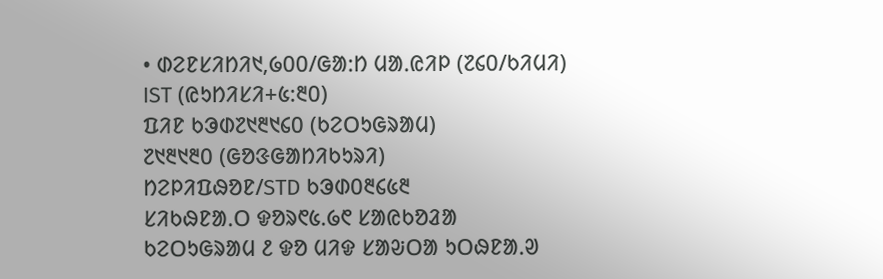• ᱰᱮᱱᱥᱤᱴᱤ᱑,᱙᱐᱐/ᱜᱟᱺᱴ ᱢᱟᱹᱭᱤᱞ (᱗᱔᱐/ᱠᱤᱢᱤ)
IST (ᱭᱩᱴᱤᱥᱤ+᱕:᱓᱐)
ᱯᱤᱱ ᱠᱳᱰ᱗᱑᱓᱑᱔᱐ (ᱠᱮᱛᱩᱜᱨᱟᱢ)
᱗᱑᱓᱑᱓᱐ (ᱜᱚᱝᱜᱟᱴᱤᱠᱩᱨᱤ)
ᱴᱮᱞᱤᱯᱷᱚᱱ/STD ᱠᱳᱰ᱐᱓᱔᱕᱓
ᱥᱤᱠᱷᱱᱟᱹᱛ ᱫᱚᱨ᱖᱕.᱙᱖ ᱥᱟᱭᱠᱚᱲᱟ
ᱠᱮᱛᱩᱜᱨᱟᱢ ᱒ ᱫᱚ ᱢᱤᱫ ᱥᱟᱶᱛᱟ ᱩᱛᱷᱱᱟᱹᱣ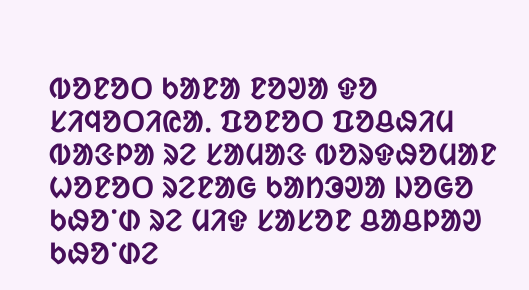ᱵᱚᱱᱚᱛ ᱠᱟᱱᱟ ᱱᱚᱣᱟ ᱫᱚ ᱥᱤᱧᱚᱛᱤᱭᱟᱹ ᱯᱚᱱᱚᱛ ᱯᱚᱪᱷᱤᱢ ᱵᱟᱝᱞᱟ ᱨᱮ ᱥᱟᱢᱟᱝ ᱵᱚᱨᱫᱷᱚᱢᱟᱱ ᱦᱚᱱᱚᱛ ᱨᱮᱱᱟᱜ ᱠᱟᱴᱳᱣᱟ ᱡᱚᱜᱚ ᱠᱷᱚᱸᱰ ᱨᱮ ᱢᱤᱫ ᱥᱟᱥᱚᱱ ᱪᱟᱪᱞᱟᱣ ᱠᱷᱚᱸᱰᱮ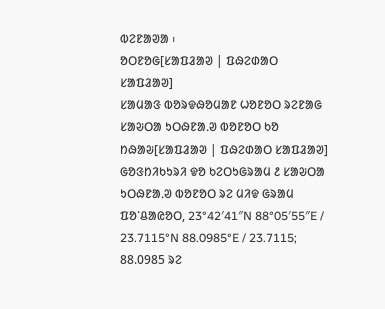ᱵᱮᱱᱟᱣᱟ ᱾
ᱚᱛᱱᱚᱜ[ᱥᱟᱯᱲᱟᱣ | ᱯᱷᱮᱰᱟᱛ ᱥᱟᱯᱲᱟᱣ]
ᱥᱟᱢᱟᱝ ᱵᱚᱨᱫᱷᱚᱢᱟᱱ ᱦᱚᱱᱚᱛ ᱨᱮᱱᱟᱜ ᱥᱟᱶᱛᱟ ᱩᱛᱷᱱᱟᱹᱣ ᱵᱚᱱᱚᱛ ᱠᱚ
ᱴᱷᱟᱶ[ᱥᱟᱯᱲᱟᱣ | ᱯᱷᱮᱰᱟᱛ ᱥᱟᱯᱲᱟᱣ]
ᱜᱚᱝᱴᱤᱠᱩᱨᱤ ᱫᱚ ᱠᱮᱛᱩᱜᱨᱟᱢ ᱒ ᱥᱟᱶᱛᱟ ᱩᱛᱷᱱᱟᱹᱣ ᱵᱚᱱᱚᱛ ᱨᱮ ᱢᱤᱫ ᱜᱨᱟᱢ ᱯᱚᱸᱪᱟᱭᱚᱛ, 23°42′41″N 88°05′55″E / 23.7115°N 88.0985°E / 23.7115; 88.0985 ᱨᱮ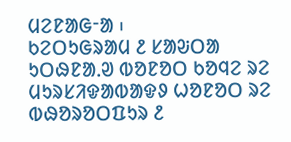ᱢᱮᱱᱟᱜᱼᱟ ᱾
ᱠᱮᱛᱩᱜᱨᱟᱢ ᱒ ᱥᱟᱶᱛᱟ ᱩᱛᱷᱱᱟᱹᱣ ᱵᱚᱱᱚᱛ ᱠᱚᱧᱮ ᱨᱮ ᱢᱩᱨᱥᱤᱫᱟᱵᱟᱫᱽ ᱦᱚᱱᱚᱛ ᱨᱮ ᱵᱷᱚᱨᱚᱛᱯᱩᱨ ᱒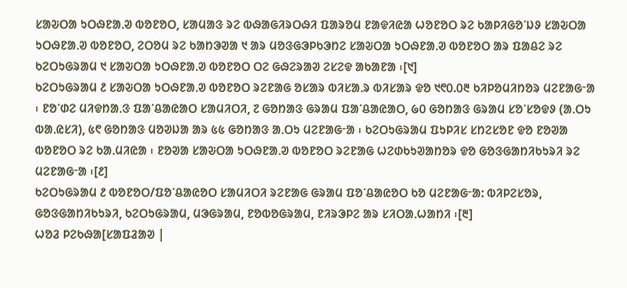ᱥᱟᱶᱛᱟ ᱩᱛᱷᱱᱟᱹᱣ ᱵᱚᱱᱚᱛ, ᱥᱟᱢᱟᱝ ᱨᱮ ᱵᱷᱟᱜᱤᱨᱛᱷᱤ ᱯᱟᱨᱚᱢ ᱱᱟᱫᱤᱭᱟ ᱦᱚᱱᱚᱛ ᱨᱮ ᱠᱟᱞᱤᱜᱚᱸᱡᱽ ᱥᱟᱶᱛᱟ ᱩᱛᱷᱱᱟᱹᱣ ᱵᱚᱱᱚᱛ, ᱮᱛᱚᱢ ᱨᱮ ᱠᱟᱴᱳᱣᱟ ᱑ ᱟᱨ ᱢᱚᱝᱜᱳᱞᱠᱳᱴᱮ ᱥᱟᱶᱛᱟ ᱩᱛᱷᱱᱟᱹᱣ ᱵᱚᱱᱚᱛ ᱟᱨ ᱯᱟᱪᱮ ᱨᱮ ᱠᱮᱛᱩᱜᱨᱟᱢ ᱑ ᱥᱟᱶᱛᱟ ᱩᱛᱷᱱᱟᱹᱣ ᱵᱚᱱᱚᱛ ᱛᱮ ᱜᱷᱮᱨᱟᱣ ᱮᱥᱮᱫ ᱟᱠᱟᱱᱟ ᱾[᱑]
ᱠᱮᱛᱩᱜᱨᱟᱢ ᱒ ᱥᱟᱶᱛᱟ ᱩᱛᱷᱱᱟᱹᱣ ᱵᱚᱱᱚᱛ ᱨᱮᱱᱟᱜ ᱚᱥᱟᱨ ᱵᱤᱥᱟᱹᱨ ᱵᱤᱥᱟᱨ ᱫᱚ ᱑᱖᱐.᱐᱓ ᱠᱤᱞᱚᱢᱤᱴᱚᱨ ᱢᱮᱱᱟᱜᱼᱟ ᱾ ᱱᱚᱸᱰᱮ ᱢᱤᱫᱴᱟᱹᱝ ᱯᱟᱸᱪᱟᱭᱟᱛ ᱥᱟᱢᱤᱛᱤ, ᱗ ᱜᱚᱴᱟᱝ ᱜᱨᱟᱢ ᱯᱟᱸᱪᱟᱭᱟᱛ, ᱙᱐ ᱜᱚᱴᱟᱝ ᱜᱨᱟᱢ ᱥᱚᱸᱥᱚᱫᱽ (ᱟᱹᱛᱩ ᱵᱟᱹᱭᱥᱤ), ᱕᱖ ᱜᱚᱴᱟᱝ ᱢᱚᱣᱡᱟ ᱟᱨ ᱕᱕ ᱜᱚᱴᱟᱝ ᱟᱹᱛᱩ ᱢᱮᱱᱟᱜᱼᱟ ᱾ ᱠᱮᱛᱩᱜᱨᱟᱢ ᱯᱩᱞᱤᱥ ᱥᱴᱮᱥᱚᱱ ᱫᱚ ᱱᱚᱣᱟ ᱵᱚᱱᱚᱛ ᱨᱮ ᱠᱟᱹᱢᱤᱭᱟ ᱾ ᱱᱚᱣᱟ ᱥᱟᱶᱛᱟ ᱩᱛᱷᱱᱟᱹᱣ ᱵᱚᱱᱚᱛ ᱨᱮᱱᱟᱜ ᱦᱮᱰᱠᱩᱣᱟᱴᱚᱨ ᱫᱚ ᱜᱚᱝᱜᱟᱴᱤᱠᱩᱨᱤ ᱨᱮ ᱢᱮᱱᱟᱜᱼᱟ ᱾[᱒]
ᱠᱮᱛᱩᱜᱨᱟᱢ ᱒ ᱵᱚᱱᱚᱛ/ᱯᱚᱸᱪᱟᱭᱚᱛ ᱥᱟᱢᱤᱛᱤ ᱨᱮᱱᱟᱜ ᱜᱨᱟᱢ ᱯᱚᱸᱪᱟᱭᱚᱛ ᱠᱚ ᱢᱮᱱᱟᱜᱼᱟ: ᱵᱤᱞᱮᱥᱚᱨ, ᱜᱚᱝᱜᱟᱴᱤᱠᱩᱨᱤ, ᱠᱮᱛᱩᱜᱨᱟᱢ, ᱢᱳᱜᱨᱟᱢ, ᱱᱚᱵᱚᱜᱨᱟᱢ, ᱱᱤᱨᱳᱞᱮ ᱟᱨ ᱥᱤᱛᱟᱹᱦᱟᱴᱤ ᱾[᱓]
ᱦᱚᱲ ᱞᱮᱠᱷᱟ[ᱥᱟᱯᱲᱟᱣ |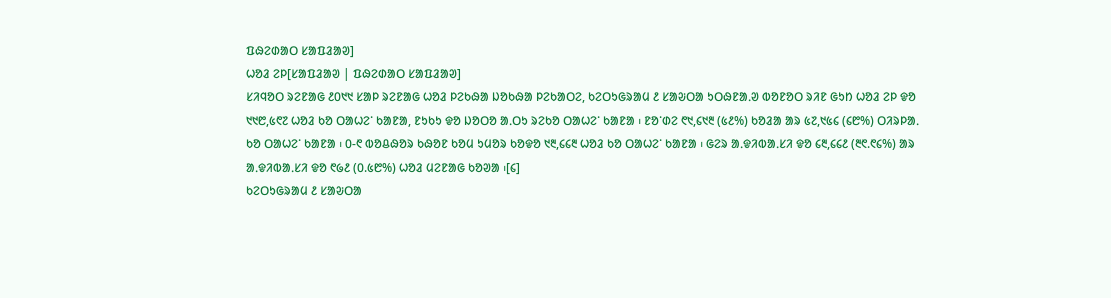ᱯᱷᱮᱰᱟᱛ ᱥᱟᱯᱲᱟᱣ]
ᱦᱚᱲ ᱮᱞ[ᱥᱟᱯᱲᱟᱣ | ᱯᱷᱮᱰᱟᱛ ᱥᱟᱯᱲᱟᱣ]
ᱥᱤᱧᱚᱛ ᱨᱮᱱᱟᱜ ᱒᱐᱑᱑ ᱥᱟᱞ ᱨᱮᱱᱟᱜ ᱦᱚᱲ ᱞᱮᱠᱷᱟ ᱡᱚᱠᱷᱟ ᱞᱮᱠᱟᱛᱮ, ᱠᱮᱛᱩᱜᱨᱟᱢ ᱒ ᱥᱟᱶᱛᱟ ᱩᱛᱷᱱᱟᱹᱣ ᱵᱚᱱᱚᱛ ᱨᱤᱱ ᱜᱩᱴ ᱦᱚᱲ ᱮᱞ ᱫᱚ ᱑᱑᱘,᱕᱖᱗ ᱦᱚᱲ ᱠᱚ ᱛᱟᱦᱮᱸ ᱠᱟᱱᱟ, ᱱᱩᱠᱩ ᱫᱚ ᱡᱚᱛᱚ ᱟᱹᱛᱩ ᱨᱮᱠᱚ ᱛᱟᱦᱮᱸ ᱠᱟᱱᱟ ᱾ ᱱᱚᱸᱰᱮ ᱖᱑,᱔᱑᱓ (᱕᱒%) ᱠᱚᱲᱟ ᱟᱨ ᱕᱗,᱑᱕᱔ (᱔᱘%) ᱛᱤᱨᱞᱟᱹ ᱠᱚ ᱛᱟᱦᱮᱸ ᱠᱟᱱᱟ ᱾ ᱐-᱖ ᱵᱚᱪᱷᱚᱨ ᱠᱷᱚᱱ ᱠᱚᱢ ᱩᱢᱚᱨ ᱠᱚᱫᱚ ᱑᱓,᱔᱔᱓ ᱦᱚᱲ ᱠᱚ ᱛᱟᱦᱮᱸ ᱠᱟᱱᱟ ᱾ ᱜᱮᱨ ᱟᱹᱫᱤᱵᱟᱹᱥᱤ ᱫᱚ ᱔᱓,᱔᱔᱒ (᱓᱖.᱖᱔%) ᱟᱨ ᱟᱹᱫᱤᱵᱟᱹᱥᱤ ᱫᱚ ᱖᱙᱒ (᱐.᱕᱘%) ᱦᱚᱲ ᱢᱮᱱᱟᱜ ᱠᱚᱣᱟ ᱾[᱔]
ᱠᱮᱛᱩᱜᱨᱟᱢ ᱒ ᱥᱟᱶᱛᱟ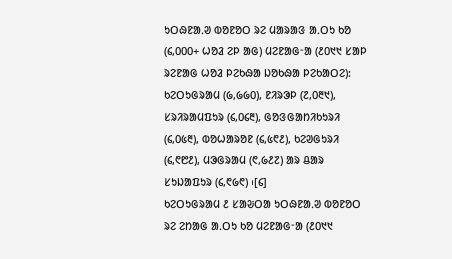ᱩᱛᱷᱱᱟᱹᱣ ᱵᱚᱱᱚᱛ ᱨᱮ ᱢᱟᱨᱟᱝ ᱟᱹᱛᱩ ᱠᱚ (᱔,᱐᱐᱐+ ᱦᱚᱲ ᱮᱞ ᱟᱜ) ᱢᱮᱱᱟᱜᱼᱟ (᱒᱐᱑᱑ ᱥᱟᱞ ᱨᱮᱱᱟᱜ ᱦᱚᱲ ᱞᱮᱠᱷᱟ ᱡᱚᱠᱷᱟ ᱞᱮᱠᱟᱛᱮ): ᱠᱮᱛᱩᱜᱨᱟᱢ (᱙,᱙᱙᱐), ᱱᱤᱨᱳᱞ (᱗,᱐᱓᱑), ᱥᱨᱤᱨᱟᱢᱯᱩᱨ (᱔,᱐᱔᱓), ᱜᱚᱝᱜᱟᱴᱤᱠᱩᱨᱤ (᱔,᱐᱕᱓), ᱵᱚᱦᱟᱨᱚᱱ (᱔,᱕᱖᱒), ᱠᱮᱣᱜᱩᱨᱤ (᱔,᱖᱘᱒), ᱢᱳᱜᱨᱟᱢ (᱖,᱙᱒᱗) ᱟᱨ ᱪᱟᱨ ᱥᱩᱡᱟᱯᱩᱨ (᱔,᱖᱙᱖) ᱾[᱔]
ᱠᱮᱛᱩᱜᱨᱟᱢ ᱒ ᱥᱟᱶᱛᱟ ᱩᱛᱷᱱᱟᱹᱣ ᱵᱚᱱᱚᱛ ᱨᱮ ᱮᱴᱟᱜ ᱟᱹᱛᱩ ᱠᱚ ᱢᱮᱱᱟᱜᱼᱟ (᱒᱐᱑᱑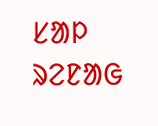ᱥᱟᱞ ᱨᱮᱱᱟᱜ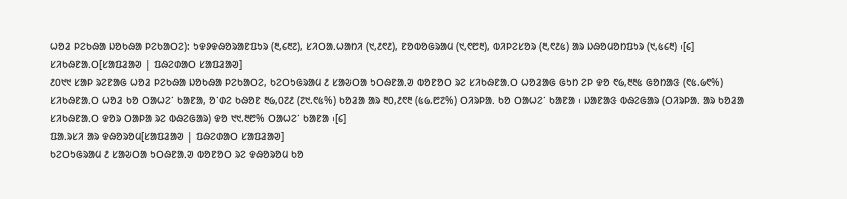ᱦᱚᱲ ᱞᱮᱠᱷᱟ ᱡᱚᱠᱷᱟ ᱞᱮᱠᱟᱛᱮ): ᱩᱫᱽᱫᱷᱚᱨᱟᱱᱯᱩᱨ (᱓,᱔᱓᱗), ᱥᱤᱛᱟᱹᱦᱟᱴᱤ (᱑,᱒᱖᱒), ᱱᱚᱵᱚᱜᱨᱟᱢ (᱑,᱖᱘᱓), ᱵᱤᱞᱮᱥᱚᱨ (᱓,᱖᱒᱕) ᱟᱨ ᱡᱷᱚᱢᱚᱴᱯᱩᱨ (᱑,᱕᱔᱓) ᱾[᱔]
ᱥᱤᱠᱷᱱᱟᱹᱛ[ᱥᱟᱯᱲᱟᱣ | ᱯᱷᱮᱰᱟᱛ ᱥᱟᱯᱲᱟᱣ]
᱒᱐᱑᱑ ᱥᱟᱞ ᱨᱮᱱᱟᱜ ᱦᱚᱲ ᱞᱮᱠᱷᱟ ᱡᱚᱠᱷᱟ ᱞᱮᱠᱟᱛᱮ, ᱠᱮᱛᱩᱜᱨᱟᱢ ᱒ ᱥᱟᱶᱛᱟ ᱩᱛᱷᱱᱟᱹᱣ ᱵᱚᱱᱚᱛ ᱨᱮ ᱥᱤᱠᱷᱱᱟᱹᱛ ᱦᱚᱲᱟᱜ ᱜᱩᱴ ᱮᱞ ᱫᱚ ᱖᱙,᱓᱓᱕ ᱜᱚᱴᱟᱝ (᱖᱕.᱙᱖%) ᱥᱤᱠᱷᱱᱟᱹᱛ ᱦᱚᱲ ᱠᱚ ᱛᱟᱦᱮᱸ ᱠᱟᱱᱟ, ᱚᱸᱰᱮ ᱠᱷᱚᱱ ᱓᱙,᱐᱗᱒ (᱗᱑.᱖᱕%) ᱠᱚᱲᱟ ᱟᱨ ᱓᱐,᱒᱖᱓ (᱕᱙.᱘᱗%) ᱛᱤᱨᱞᱟᱹ ᱠᱚ ᱛᱟᱦᱮᱸ ᱠᱟᱱᱟ ᱾ ᱡᱟᱱᱟᱝ ᱵᱷᱮᱜᱟᱨ (ᱛᱤᱨᱞᱟᱹ ᱟᱨ ᱠᱚᱲᱟ ᱥᱤᱠᱷᱱᱟᱹᱛ ᱫᱚᱨ ᱛᱟᱞᱟ ᱨᱮ ᱵᱷᱮᱜᱟᱨ) ᱫᱚ ᱑᱑.᱓᱘% ᱛᱟᱦᱮᱸ ᱠᱟᱱᱟ ᱾[᱔]
ᱯᱟᱹᱨᱥᱤ ᱟᱨ ᱫᱷᱚᱨᱚᱢ[ᱥᱟᱯᱲᱟᱣ | ᱯᱷᱮᱰᱟᱛ ᱥᱟᱯᱲᱟᱣ]
ᱠᱮᱛᱩᱜᱨᱟᱢ ᱒ ᱥᱟᱶᱛᱟ ᱩᱛᱷᱱᱟᱹᱣ ᱵᱚᱱᱚᱛ ᱨᱮ ᱫᱷᱚᱨᱚᱢ ᱠᱚ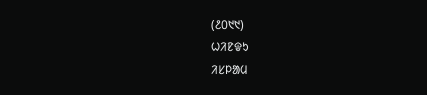(᱒᱐᱑᱑)
ᱦᱤᱱᱫᱩ
ᱤᱥᱞᱟᱢ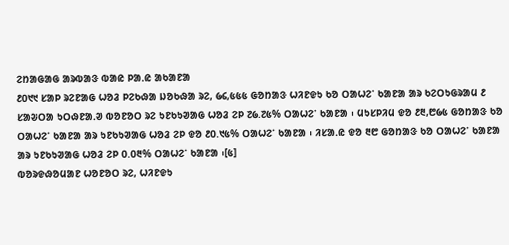ᱮᱴᱟᱜᱟᱜ ᱟᱨᱵᱟᱝ ᱵᱟᱭ ᱞᱟᱹᱭ ᱟᱠᱟᱱᱟ
᱒᱐᱑᱑ ᱥᱟᱞ ᱨᱮᱱᱟᱜ ᱦᱚᱲ ᱞᱮᱠᱷᱟ ᱡᱚᱠᱷᱟ ᱨᱮ, ᱙᱔,᱕᱕᱕ ᱜᱚᱴᱟᱝ ᱦᱤᱱᱫᱩ ᱠᱚ ᱛᱟᱦᱮᱸ ᱠᱟᱱᱟ ᱟᱨ ᱠᱮᱛᱩᱜᱨᱟᱢ ᱒ ᱥᱟᱶᱛᱟ ᱩᱛᱷᱱᱟᱹᱣ ᱵᱚᱱᱚᱛ ᱨᱮ ᱩᱱᱠᱩᱣᱟᱜ ᱦᱚᱲ ᱮᱞ ᱗᱙.᱗᱕% ᱛᱟᱦᱮᱸ ᱠᱟᱱᱟ ᱾ ᱢᱩᱥᱞᱤᱢ ᱫᱚ ᱒᱓,᱘᱙᱕ ᱜᱚᱴᱟᱝ ᱠᱚ ᱛᱟᱦᱮᱸ ᱠᱟᱱᱟ ᱟᱨ ᱩᱱᱠᱩᱣᱟᱜ ᱦᱚᱲ ᱮᱞ ᱫᱚ ᱒᱐.᱑᱕% ᱛᱟᱦᱮᱸ ᱠᱟᱱᱟ ᱾ ᱤᱥᱟᱹᱭ ᱫᱚ ᱓᱘ ᱜᱚᱴᱟᱝ ᱠᱚ ᱛᱟᱦᱮᱸ ᱠᱟᱱᱟ ᱟᱨ ᱩᱱᱠᱩᱣᱟᱜ ᱦᱚᱲ ᱮᱞ ᱐.᱐᱓% ᱛᱟᱦᱮᱸ ᱠᱟᱱᱟ ᱾[᱕]
ᱵᱚᱨᱫᱷᱚᱢᱟᱱ ᱦᱚᱱᱚᱛ ᱨᱮ, ᱦᱤᱱᱫᱩ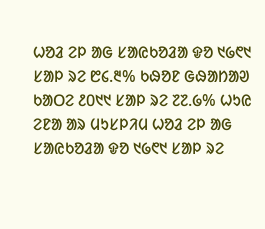ᱦᱚᱲ ᱮᱞ ᱟᱜ ᱥᱟᱭᱠᱚᱲᱟ ᱫᱚ ᱑᱙᱖᱑ ᱥᱟᱞ ᱨᱮ ᱘᱔.᱓% ᱠᱷᱚᱱ ᱜᱷᱟᱴᱟᱣ ᱠᱟᱛᱮ ᱒᱐᱑᱑ ᱥᱟᱞ ᱨᱮ ᱗᱗.᱙% ᱦᱩᱭ ᱮᱱᱟ ᱟᱨ ᱢᱩᱥᱞᱤᱢ ᱦᱚᱲ ᱮᱞ ᱟᱜ ᱥᱟᱭᱠᱚᱲᱟ ᱫᱚ ᱑᱙᱖᱑ ᱥᱟᱞ ᱨᱮ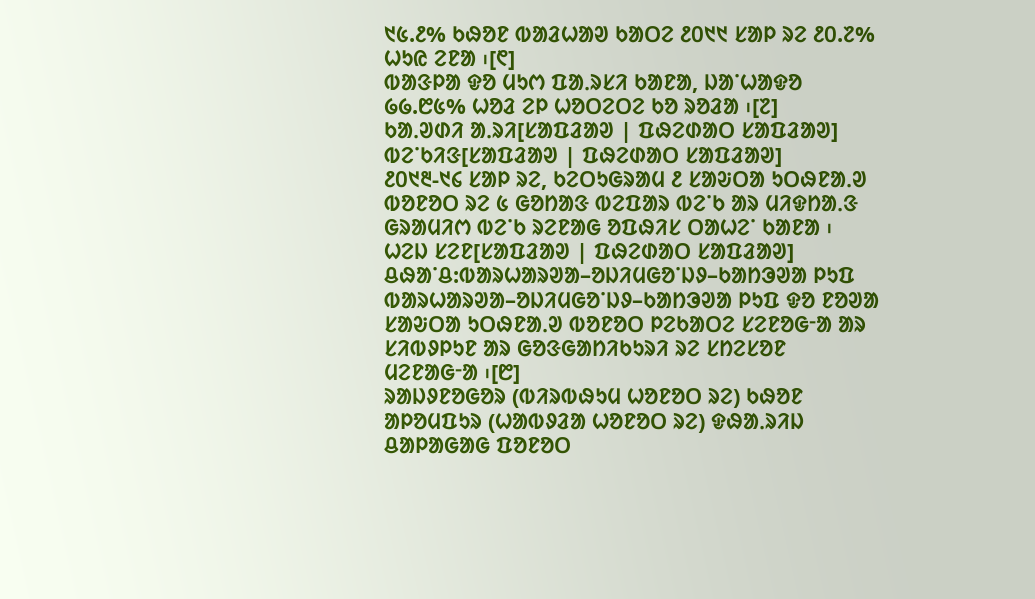᱑᱕.᱒% ᱠᱷᱚᱱ ᱵᱟᱲᱦᱟᱣ ᱠᱟᱛᱮ ᱒᱐᱑᱑ ᱥᱟᱞ ᱨᱮ ᱒᱐.᱗% ᱦᱩᱭ ᱮᱱᱟ ᱾[᱖]
ᱵᱟᱝᱞᱟ ᱫᱚ ᱢᱩᱬ ᱯᱟᱹᱨᱥᱤ ᱠᱟᱱᱟ, ᱡᱟᱸᱦᱟᱫᱚ ᱙᱙.᱘᱕% ᱦᱚᱲ ᱮᱞ ᱦᱚᱛᱮᱛᱮ ᱠᱚ ᱨᱚᱲᱟ ᱾[᱗]
ᱠᱟᱹᱣᱰᱤ ᱟᱹᱨᱤ[ᱥᱟᱯᱲᱟᱣ | ᱯᱷᱮᱰᱟᱛ ᱥᱟᱯᱲᱟᱣ]
ᱵᱮᱸᱠᱤᱝ[ᱥᱟᱯᱲᱟᱣ | ᱯᱷᱮᱰᱟᱛ ᱥᱟᱯᱲᱟᱣ]
᱒᱐᱑᱓-᱑᱔ ᱥᱟᱞ ᱨᱮ, ᱠᱮᱛᱩᱜᱨᱟᱢ ᱒ ᱥᱟᱶᱛᱟ ᱩᱛᱷᱱᱟᱹᱣ ᱵᱚᱱᱚᱛ ᱨᱮ ᱕ ᱜᱚᱴᱟᱝ ᱵᱮᱯᱟᱨ ᱵᱮᱸᱠ ᱟᱨ ᱢᱤᱫᱴᱟᱹᱝ ᱜᱨᱟᱢᱤᱬ ᱵᱮᱸᱠ ᱨᱮᱱᱟᱜ ᱚᱯᱷᱤᱥ ᱛᱟᱦᱮᱸ ᱠᱟᱱᱟ ᱾
ᱦᱮᱡ ᱥᱮᱱ[ᱥᱟᱯᱲᱟᱣ | ᱯᱷᱮᱰᱟᱛ ᱥᱟᱯᱲᱟᱣ]
ᱪᱷᱟᱸᱪ:ᱵᱟᱨᱦᱟᱨᱣᱟ–ᱚᱡᱤᱢᱜᱚᱸᱡᱽ–ᱠᱟᱴᱳᱣᱟ ᱞᱩᱯ
ᱵᱟᱨᱦᱟᱨᱣᱟ–ᱚᱡᱤᱢᱜᱚᱸᱡᱽ–ᱠᱟᱴᱳᱣᱟ ᱞᱩᱯ ᱫᱚ ᱱᱚᱣᱟ ᱥᱟᱶᱛᱟ ᱩᱛᱷᱱᱟᱹᱣ ᱵᱚᱱᱚᱛ ᱞᱮᱠᱟᱛᱮ ᱥᱮᱱᱚᱜᱼᱟ ᱟᱨ ᱥᱤᱵᱽᱞᱩᱱ ᱟᱨ ᱜᱚᱝᱜᱟᱴᱤᱠᱩᱨᱤ ᱨᱮ ᱥᱴᱮᱥᱚᱱ ᱢᱮᱱᱟᱜᱼᱟ ᱾[᱘]
ᱨᱟᱡᱽᱱᱚᱜᱚᱨ (ᱵᱤᱨᱵᱷᱩᱢ ᱦᱚᱱᱚᱛ ᱨᱮ) ᱠᱷᱚᱱ ᱟᱞᱚᱢᱯᱩᱨ (ᱦᱟᱵᱽᱲᱟ ᱦᱚᱱᱚᱛ ᱨᱮ) ᱫᱷᱟᱹᱨᱤᱡ ᱪᱟᱞᱟᱜᱟᱜ ᱯᱚᱱᱚᱛ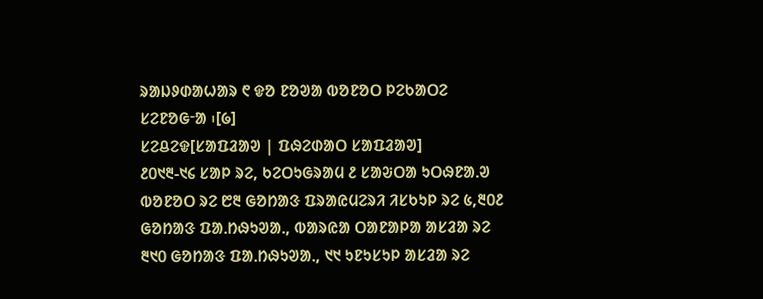ᱨᱟᱡᱽᱰᱟᱦᱟᱨ ᱖ ᱫᱚ ᱱᱚᱣᱟ ᱵᱚᱱᱚᱛ ᱞᱮᱠᱟᱛᱮ ᱥᱮᱱᱚᱜᱼᱟ ᱾[᱙]
ᱥᱮᱪᱮᱫ[ᱥᱟᱯᱲᱟᱣ | ᱯᱷᱮᱰᱟᱛ ᱥᱟᱯᱲᱟᱣ]
᱒᱐᱑᱓-᱑᱔ ᱥᱟᱞ ᱨᱮ, ᱠᱮᱛᱩᱜᱨᱟᱢ ᱒ ᱥᱟᱶᱛᱟ ᱩᱛᱷᱱᱟᱹᱣ ᱵᱚᱱᱚᱛ ᱨᱮ ᱘᱓ ᱜᱚᱴᱟᱝ ᱯᱨᱟᱭᱢᱮᱨᱤ ᱤᱥᱠᱩᱞ ᱨᱮ ᱕,᱓᱐᱒ ᱜᱚᱴᱟᱝ ᱯᱟᱹᱴᱷᱩᱣᱟᱹ, ᱵᱟᱨᱭᱟ ᱛᱟᱱᱟᱞᱟ ᱟᱥᱲᱟ ᱨᱮ ᱓᱑᱐ ᱜᱚᱴᱟᱝ ᱯᱟᱹᱴᱷᱩᱣᱟᱹ, ᱑᱑ ᱩᱱᱩᱥᱩᱞ ᱟᱥᱲᱟ ᱨᱮ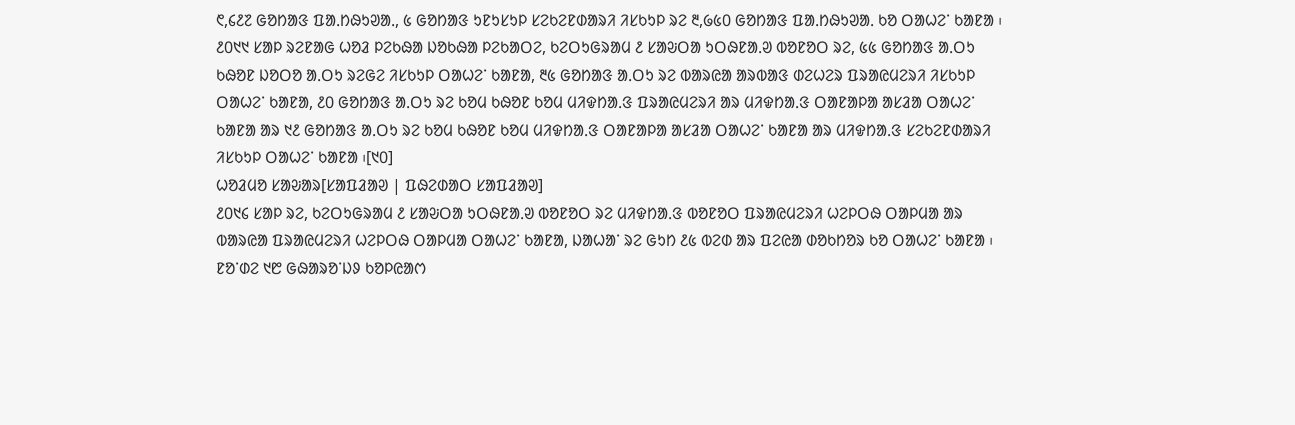᱖,᱔᱒᱗ ᱜᱚᱴᱟᱝ ᱯᱟᱹᱴᱷᱩᱣᱟᱹ, ᱕ ᱜᱚᱴᱟᱝ ᱩᱱᱩᱥᱩᱞ ᱥᱮᱠᱮᱱᱰᱟᱨᱤ ᱤᱥᱠᱩᱞ ᱨᱮ ᱓,᱙᱕᱐ ᱜᱚᱴᱟᱝ ᱯᱟᱹᱴᱷᱩᱣᱟᱹ ᱠᱚ ᱛᱟᱦᱮᱸ ᱠᱟᱱᱟ ᱾
᱒᱐᱑᱑ ᱥᱟᱞ ᱨᱮᱱᱟᱜ ᱦᱚᱲ ᱞᱮᱠᱷᱟ ᱡᱚᱠᱷᱟ ᱞᱮᱠᱟᱛᱮ, ᱠᱮᱛᱩᱜᱨᱟᱢ ᱒ ᱥᱟᱶᱛᱟ ᱩᱛᱷᱱᱟᱹᱣ ᱵᱚᱱᱚᱛ ᱨᱮ, ᱕᱕ ᱜᱚᱴᱟᱝ ᱟᱹᱛᱩ ᱠᱷᱚᱱ ᱡᱚᱛᱚ ᱟᱹᱛᱩ ᱨᱮᱜᱮ ᱤᱥᱠᱩᱞ ᱛᱟᱦᱮᱸ ᱠᱟᱱᱟ, ᱓᱕ ᱜᱚᱴᱟᱝ ᱟᱹᱛᱩ ᱨᱮ ᱵᱟᱨᱭᱟ ᱟᱨᱵᱟᱝ ᱰᱮᱦᱮᱨ ᱯᱨᱟᱭᱢᱮᱨᱤ ᱤᱥᱠᱩᱞ ᱛᱟᱦᱮᱸ ᱠᱟᱱᱟ, ᱒᱐ ᱜᱚᱴᱟᱝ ᱟᱹᱛᱩ ᱨᱮ ᱠᱚᱢ ᱠᱷᱚᱱ ᱠᱚᱢ ᱢᱤᱫᱴᱟᱹᱝ ᱯᱨᱟᱭᱢᱮᱨᱤ ᱟᱨ ᱢᱤᱫᱴᱟᱹᱝ ᱛᱟᱱᱟᱞᱟ ᱟᱥᱲᱟ ᱛᱟᱦᱮᱸ ᱠᱟᱱᱟ ᱟᱨ ᱑᱒ ᱜᱚᱴᱟᱝ ᱟᱹᱛᱩ ᱨᱮ ᱠᱚᱢ ᱠᱷᱚᱱ ᱠᱚᱢ ᱢᱤᱫᱴᱟᱹᱝ ᱛᱟᱱᱟᱞᱟ ᱟᱥᱲᱟ ᱛᱟᱦᱮᱸ ᱠᱟᱱᱟ ᱟᱨ ᱢᱤᱫᱴᱟᱹᱝ ᱥᱮᱠᱮᱱᱰᱟᱨᱤ ᱤᱥᱠᱩᱞ ᱛᱟᱦᱮᱸ ᱠᱟᱱᱟ ᱾[᱑᱐]
ᱦᱚᱲᱢᱚ ᱥᱟᱶᱟᱨ[ᱥᱟᱯᱲᱟᱣ | ᱯᱷᱮᱰᱟᱛ ᱥᱟᱯᱲᱟᱣ]
᱒᱐᱑᱔ ᱥᱟᱞ ᱨᱮ, ᱠᱮᱛᱩᱜᱨᱟᱢ ᱒ ᱥᱟᱶᱛᱟ ᱩᱛᱷᱱᱟᱹᱣ ᱵᱚᱱᱚᱛ ᱨᱮ ᱢᱤᱫᱴᱟᱹᱝ ᱵᱚᱱᱚᱛ ᱯᱨᱟᱭᱢᱮᱨᱤ ᱦᱮᱞᱛᱷ ᱛᱟᱞᱢᱟ ᱟᱨ ᱵᱟᱨᱭᱟ ᱯᱨᱟᱭᱢᱮᱨᱤ ᱦᱮᱞᱛᱷ ᱛᱟᱞᱢᱟ ᱛᱟᱦᱮᱸ ᱠᱟᱱᱟ, ᱡᱟᱦᱟᱸ ᱨᱮ ᱜᱩᱴ ᱒᱕ ᱵᱮᱰ ᱟᱨ ᱯᱮᱭᱟ ᱰᱚᱠᱴᱚᱨ ᱠᱚ ᱛᱟᱦᱮᱸ ᱠᱟᱱᱟ ᱾ ᱱᱚᱸᱰᱮ ᱑᱘ ᱜᱷᱟᱨᱚᱸᱡᱽ ᱠᱚᱞᱭᱟᱬ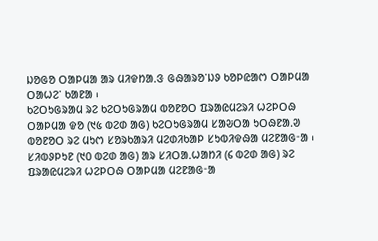ᱡᱚᱜᱚ ᱛᱟᱞᱢᱟ ᱟᱨ ᱢᱤᱫᱴᱟᱹᱝ ᱜᱷᱟᱨᱚᱸᱡᱽ ᱠᱚᱞᱭᱟᱬ ᱛᱟᱞᱢᱟ ᱛᱟᱦᱮᱸ ᱠᱟᱱᱟ ᱾
ᱠᱮᱛᱩᱜᱨᱟᱢ ᱨᱮ ᱠᱮᱛᱩᱜᱨᱟᱢ ᱵᱚᱱᱚᱛ ᱯᱨᱟᱭᱢᱮᱨᱤ ᱦᱮᱞᱛᱷ ᱛᱟᱞᱢᱟ ᱫᱚ (᱑᱕ ᱵᱮᱰ ᱟᱜ) ᱠᱮᱛᱩᱜᱨᱟᱢ ᱥᱟᱶᱛᱟ ᱩᱛᱷᱱᱟᱹᱣ ᱵᱚᱱᱚᱛ ᱨᱮ ᱢᱩᱬ ᱥᱚᱨᱠᱟᱨᱤ ᱢᱮᱰᱤᱠᱟᱞ ᱥᱩᱵᱤᱫᱷᱟ ᱢᱮᱱᱟᱜᱼᱟ ᱾ ᱥᱤᱵᱽᱞᱩᱱ (᱑᱐ ᱵᱮᱰ ᱟᱜ) ᱟᱨ ᱥᱤᱛᱟᱹᱦᱟᱴᱤ (᱔ ᱵᱮᱰ ᱟᱜ) ᱨᱮ ᱯᱨᱟᱭᱢᱮᱨᱤ ᱦᱮᱞᱛᱷ ᱛᱟᱞᱢᱟ ᱢᱮᱱᱟᱜᱼᱟ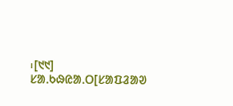᱾[᱑᱑]
ᱥᱟᱹᱠᱷᱭᱟᱹᱛ[ᱥᱟᱯᱲᱟᱣ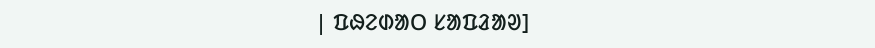| ᱯᱷᱮᱰᱟᱛ ᱥᱟᱯᱲᱟᱣ]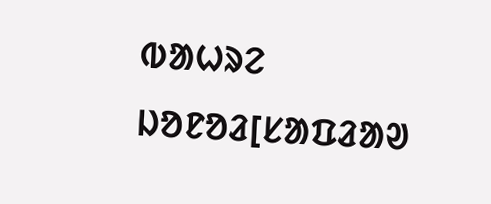ᱵᱟᱦᱨᱮ ᱡᱚᱱᱚᱲ[ᱥᱟᱯᱲᱟᱣ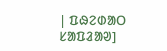| ᱯᱷᱮᱰᱟᱛ ᱥᱟᱯᱲᱟᱣ]